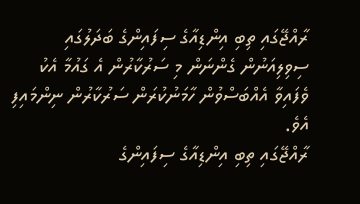ރާއްޖޭގައި ތިބި އިންޑިއާގެ ސިފައިންގެ ބަދަލުގައި ސިވިލިއަނުން ގެންނަން މި ސަރުކާރުން އެ ގައުމާ އެކު ވެފައިވާ އެއްބަސްވުން ހާމަނުކުރަން ސަރުކާރުން ނިންމައިފި އެވެ.
ރާއްޖޭގައި ތިބި އިންޑިއާގެ ސިފައިންގެ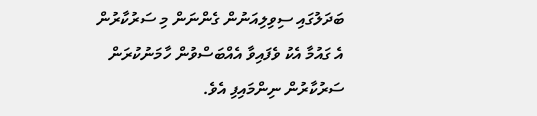ބަދަލުގައި ސިވިލިއަނުން ގެންނަން މި ސަރުކާރުން އެ ގައުމާ އެކު ވެފައިވާ އެއްބަސްވުން ހާމަނުކުރަން ސަރުކާރުން ނިންމައިފި އެވެ.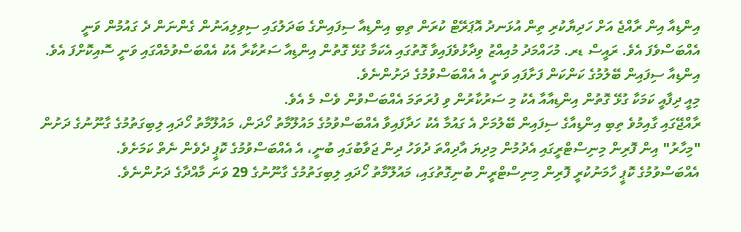އިންޑިއާ އިން ރާއްޖެ އަށް ހަދިޔާކުރި ތިން އުޅަނދު އޮޕަރޭޓް ކުރަން ތިބި އިންޑިއާ ސިފައިންގެ ބަދަލުގައި ސިވިލިއަނުން ގެންނަން ދެ ގައުމުން ވަނީ އެއްބަސްވެފަ އެވެ. ރައީސް ޑރ. މުހައްމަދު މުއިއްޒު ވިދާޅުވެފައިވާ ގޮތުގައި އެކަމާ ގުޅޭ ގޮތުން އިންޑިއާ ސަރުކާރާ އެކު އެއްބަސްވުމެއްގައި ވަނީ ސޮއިކޮށްފަ އެވެ. އިންޑިއާ ސިފައިން ބޭލުމުގެ ކަންކަން ފަށާފައި ވަނީ އެ އެއްބަސްވުމުގެ ދަށުންނެވެ.
މިއީ ދިފާއީ ކަމަކާ ގުޅޭ ގޮތުން އިންޑިއާއާ އެކު މި ސަރުކާރުން ވި ފުރަތަމަ އެއްބަސްވުން ވެސް މެ އެވެ.
ރާއްޖޭގައި ގާއިމުވެ ތިބި އިންޑިއާގެ ސިފައިން ބޭލުމަށް އެ ގައުމާ އެކު ހަދާފައިވާ އެއްބަސްވުމުގެ މައުލޫމާތު ހޯދަން، މައުލޫމާތު ހޯދައި ލިބިގަތުމުގެ ގާނޫނުގެ ދަށުން "މިހާރު" އިން ފޮރިން މިނިސްޓްރީގައި އެދުމުން މިދިޔަ އާދިއްތަ ދުވަހު ދިން ޖަވާބުގައި ބުނީ، އެ އެއްބަސްވުމުގެ ކޮޕީ ދެވެން ނެތް ކަމަށެވެ.
އެއްބަސްވުމުގެ ކޮޕީ ހާމަނުކުރީ ފޮރިން މިނިސްޓްރީން ބުނިގޮތުގައި، މައުލޫމާތު ހޯދައި ލިބިގަތުމުގެ ގާނޫނުގެ 29 ވަނަ މާއްދާގެ ދަށުންނެވެ.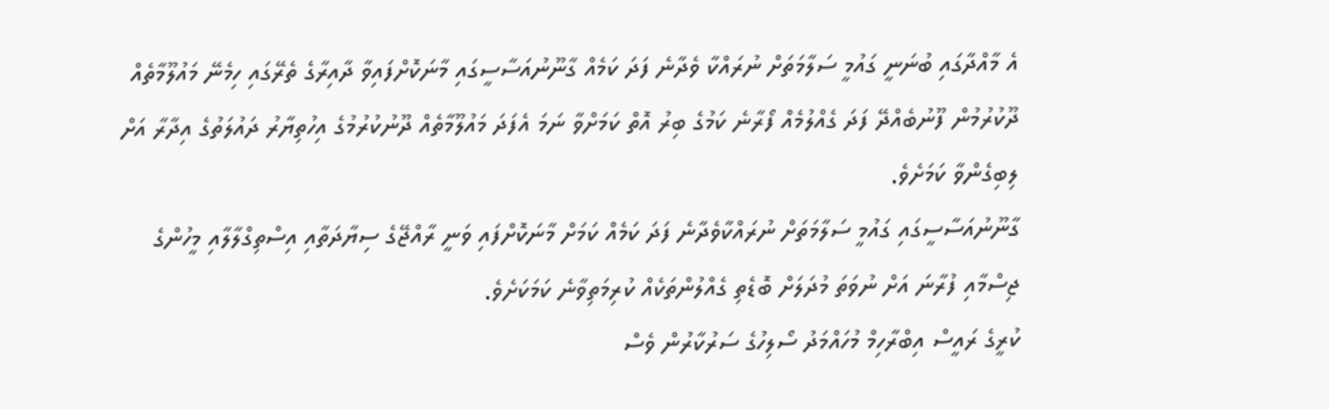އެ މާއްދާގައި ބުނަނީ ގައުމީ ސަލާމަތަށް ނުރައްކާ ވެދާނެ ފަދަ ކަމެއް ގާނޫނުއަސާސީގައި މާނަކޮށްފައިވާ ދާއިރާގެ ތެރޭގައި ހިމެނޭ މައުލޫމާތެއް ދޫކުރުމުން ފޫނުބެއްދޭ ފަދަ ގެއްލުމެއް ފޯރާނެ ކަމުގެ ބިރު އޮތް ކަމަށްވާ ނަމަ އެފަދަ މައުލޫމާތެއް ދޫނުކުރުމުގެ އިހުތިޔާރު ދައުލަތުގެ އިދާރާ އަށް ލިބިގެންވާ ކަމަށެވެ.
ގާނޫނުއަސާސީގައި ގައުމީ ސަލާމަތަށް ނުރައްކާވެދާނެ ފަދަ ކަމެއް ކަމަށް މާނަކޮށްފައި ވަނީ ރާއްޖޭގެ ސިޔާދަތާއި އިސްތިގްލާލާއި މީހުންގެ ޖިސްމާއި ފުރާނަ އަށް ނުވަތަ މުދަލަށް ބޮޑެތި ގެއްލުންތަކެއް ކުރިމަތިވާނެ ކަމަކަށެވެ.
ކުރީގެ ރައީސް އިބްރާހިމް މުހައްމަދު ސޯލިހުގެ ސަރުކާރުން ވެސް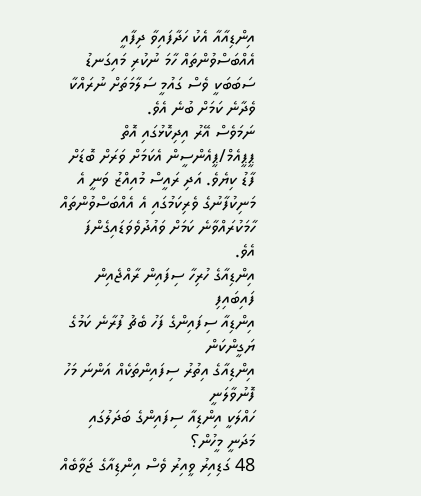އިންޑިއާއާ އެކު ހަދާފައިވާ ދިފާއީ އެއްބަސްވުންތައް ހާމަ ނުކުރި މައިގަނޑު ސަބަބަކީ ވެސް ގައުމީ ސަލާމަތަށް ނުރައްކާ ވެދާނެ ކަމަށް ބުނެ އެވެ.
ނަމަވެސް އޭރު އިދިކޮޅުގައި އޮތް ޕީޕީއެމް/ޕީއެންސީން އެކަމަށް ވަރަށް ބޮޑަށް ފާޑު ކިޔެވެ. އަދި ރައީސް މުއިއްޒު ވަނީ އެ މަނިކުފާނުގެ ވެރިކަމުގައި އެ އެއްބަސްވުންތައް ހާމަކުރައްވާނެ ކަމަށް ވައުދުވެވަޑައިގެންފަ އެވެ.
އިންޑިއާގެ ހުރިހާ ސިފައިން ރާއްޖެއިން ފައިބައިފި
އިންޑިއާ ސިފައިންގެ ފަހު ބެޗު ފުރާނެ ކަމުގެ ޔަގީންކަން
އިންޑިއާގެ އިތުރު ސިފައިންތަކެއް އަންނަ މަހު ފޮނުވާލަނީ
ހައްލަކީ އިންޑިއާ ސިފައިންގެ ބަދަލުގައި މަދަނީ މީހުން؟
48 ގަޑިއިރު ވީއިރު ވެސް އިންޑިއާގެ ޖަވާބެއް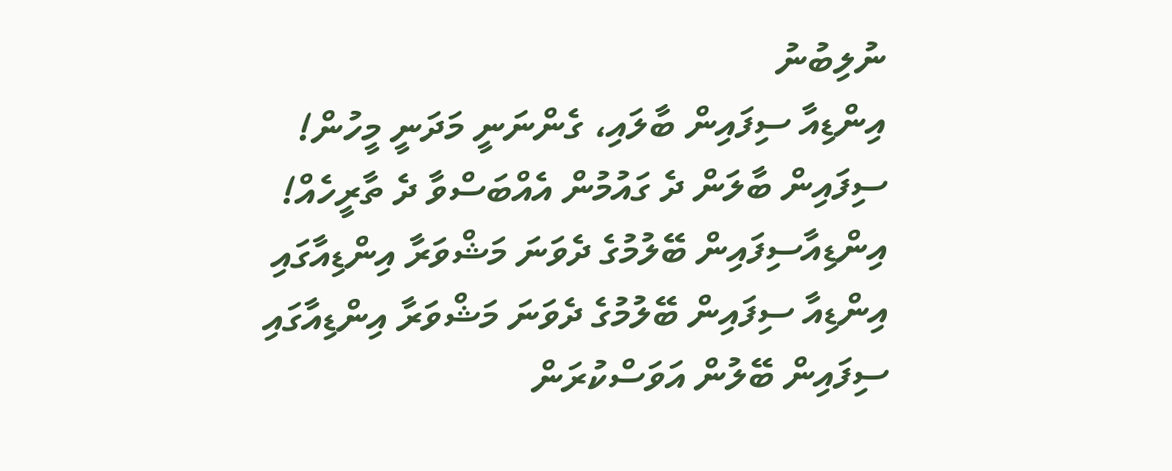ނުލިބުނު
އިންޑިއާ ސިފައިން ބާލައި، ގެންނަނީ މަދަނީ މީހުން!
ސިފައިން ބާލަން ދެ ގައުމުން އެއްބަސްވާ ދެ ތާރީހެއް!
އިންޑިއާސިފައިން ބޭލުމުގެ ދެވަނަ މަޝްވަރާ އިންޑިއާގައި
އިންޑިއާ ސިފައިން ބޭލުމުގެ ދެވަނަ މަޝްވަރާ އިންޑިއާގައި
ސިފައިން ބޭލުން އަވަސްކުރަން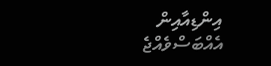އިންޑިއާއިން އެއްބަސްވެއްޖެ